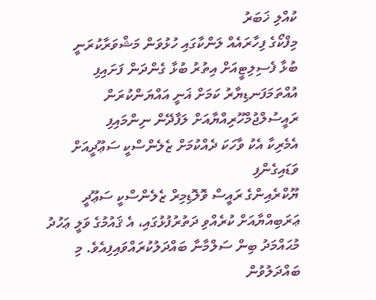ކުއްލި ޚަބަރު
މިފްކޯގެ ފިހާރައެއް ލަންކާގައި ހުޅުވަން މަޝްވަރާކުރަނީ
ބުޅާ ފެސިލިޓީއަށް އިތުރު ބުޅާ ގެންދަން ފަށައިފި
އުއްތަމަފަނޑިޔާރު ކަމަށް ޣަނީ އައްޔަންކުރަން ރައީސުލްޖުމްހޫރިއްޔާއަށް ލަފާދޭން ނިންމައިފި
އެމެރިކާ އެކު ވާހަކަ ދެއްކުމަށް ޒެލެންސްކީ ސަޢޫދީއަށް ވަޑައިގެންފި
ޔޫކްރެއިންގެ ރައީސް ވޮލޮޑިމިރް ޒެލެންސްކީ ސަޢޫދީ ޢަރަބިއްޔާއަށް ކުރެއްވި ދަތުރުފުޅުގައި، އެ ޤައުމުގެ ވަލީ ޢަހުދު މުޙައްމަދު ބިން ސަލްމާނާ ބައްދަލުކުރައްވައިފިއެވެ. މި ބައްދަލުވުން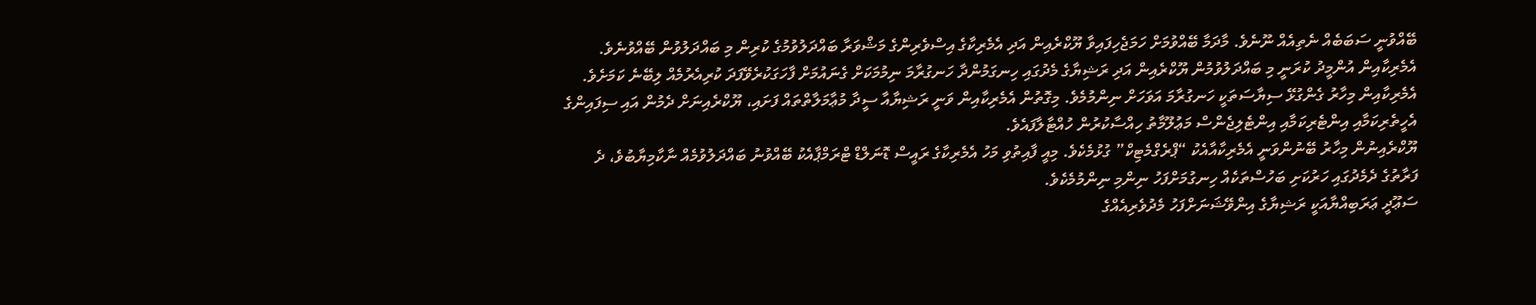ބޭއްވުނީ ސަބަބެއް ނެތިއެއް ނޫނެވެ. މާދަމާ ބޭއްވުމަށް ހަމަޖެހިފައިވާ ޔޫކްރެއިން އަދި އެމެރިކާގެ އިސްވެރިންގެ މަޝްވަރާ ބައްދަލުވުމުގެ ކުރިން މި ބައްދަލުވުން ބޭއްވުނެވެ.
އެމެރިކާއިން އުންމީދު ކުރަނީ މި ބައްދަލުވުމުން ޔޫކްރެއިން އަދި ރަޝިޔާގެ މެދުގައި ހިނގަމުންދާ ހަނގުރާމަ ނިމުމަކަށް ގެނައުމަށް ފާހަގަކުރެވޭފަދަ ކުރިއެރުމެއް ލިބޭނެ ކަމަށެވެ. އެމެރިކާއިން މިހާރު ގެންގުޅޭ ސިޔާސަތަކީ ހަނގުރާމަ އަވަހަށް ނިންމުމެވެ. މިގޮތުން އެމެރިކާއިން ވަނީ ރަޝިޔާއާ ސީދާ މުޢާމަލާތްތައް ފަށައި، ޔޫކްރެއިނަށް ދެމުން އައި ސިފައިންގެ އެހީތެރިކަމާއި އިންޓެރިކަމާއި އިންޓެލިޖެންސް މަޢުލޫމާތު ހިއްސާކުރުން ހުއްޓާލާފައެވެ.
ޔޫކްރެއިނުން މިހާރު ބޭނުންވަނީ އެމެރިކާއާއެކު “ޕްރެގްމެޓިކް” ގުޅުމެކެވެ. މިއީ ފާއިތުވި މަހު އެމެރިކާގެ ރައީސް ޑޮނަލްޑް ޓްރަމްޕާއެކު ބޭއްވުނު ބައްދަލުވުމެއް ނާކާމިޔާބުވެ، ދެ ފަރާތުގެ ދެމެދުގައި ހަރުކަށި ބަހުސްތަކެއް ހިނގުމަށްފަހު ނިންމި ނިންމުމެކެވެ.
ސަޢޫދީ ޢަރަބިއްޔާއަކީ ރަޝިޔާގެ އިންވޭޝަނަށްފަހު މެދުވެރިއެއްގެ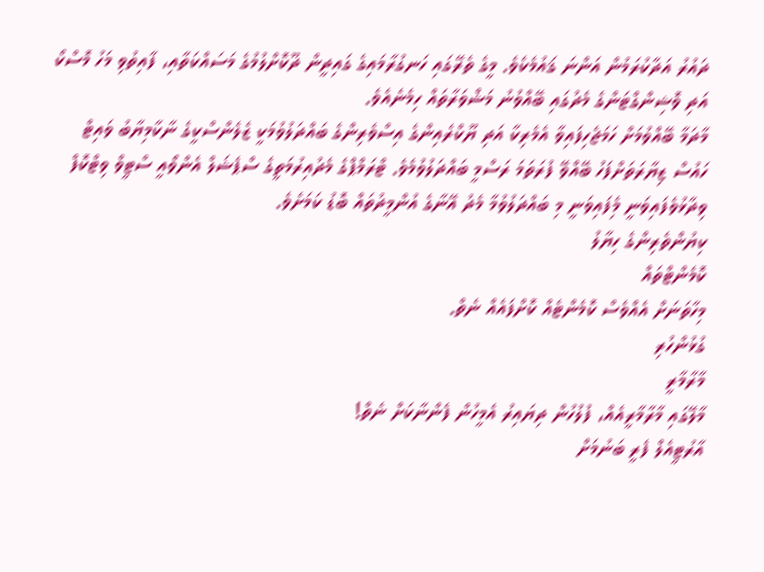ދައުރު އަދާކުރަމުން އަންނަ ޤައުމެކެވެ. މީގެ ތެރޭގައި ހަނގުރާމައިގެ ގައިދީން ދޫކޮށްލުމުގެ މަސައްކަތާއި، ފާއިތުވި މަހު މޮސްކޯ އަދި ވޮޝިންގްޓަންގެ މެދުގައި ބޭއްވުނު މަޝްވަރާތައް ހިމެނެއެވެ.
މާދަމާ ބޭއްވުމަށް ހަމަޖެހިފައިވާ އެމެރިކާ އަދި ޔޫކްރެއިންގެ އިސްވެރިންގެ ބައްދަލުވުމަކީ ޒެލެންސްކީގެ ނާކާމިޔާބު ވައިޓް ހައުސް ޒިޔާރަތަށްފަހު ބޭއްވޭ ފުރަތަމަ ރަސްމީ ބައްދަލުވުމެވެ. ޓްރަމްޕްގެ މެދުއިރުމަތީގެ ސްޕެޝަލް އެންވޯއީ ސްޓީވް ވިޓްކޮފް ވިދާޅުވެފައިވަނީ މިެފައިވަނީ މި ބައްދަލުވުމާ މެދު އޭނާގެ އުންމީދުތައް ބޮޑު ކަމަށެވެ.
ކިޔުންތެރިންގެ ހިޔާލު
ކޮމެންޓްތައް
މިހާތަނަށް އެއްވެސް ކޮމެންޓެއް ކޮށްފައެއް ނެތް.
ގުޅުންހުރި
މާރާމާރީ
މާލޭގައި މާރާމާރީއެއް، ފުލުހުން ދިޔައިރު އެމީހުން ފެންނާކަށް ނެތް!
އާރުޓީއެލް ފެރީ ބަނުމަށް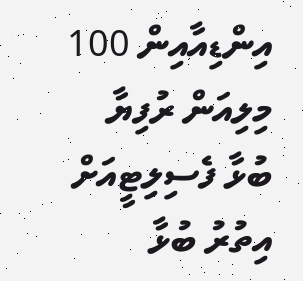އިންޑިއާއިން 100 މިލިއަން ރުފިޔާ
ބުޅާ ފެސިލިޓީއަށް އިތުރު ބުޅާ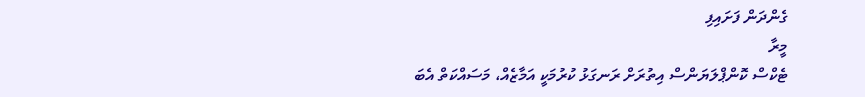ގެންދަން ފަށައިފި
މީރާ
ޓެކްސް ކޮންޕްލަޔަންސް އިތުރަށް ރަނގަޅު ކުރުމަކީ އަމާޒެއް، މަސައްކަތް އެބަ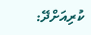ކުރިއަށްދޭ: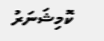ކޮމިޝަނަރު